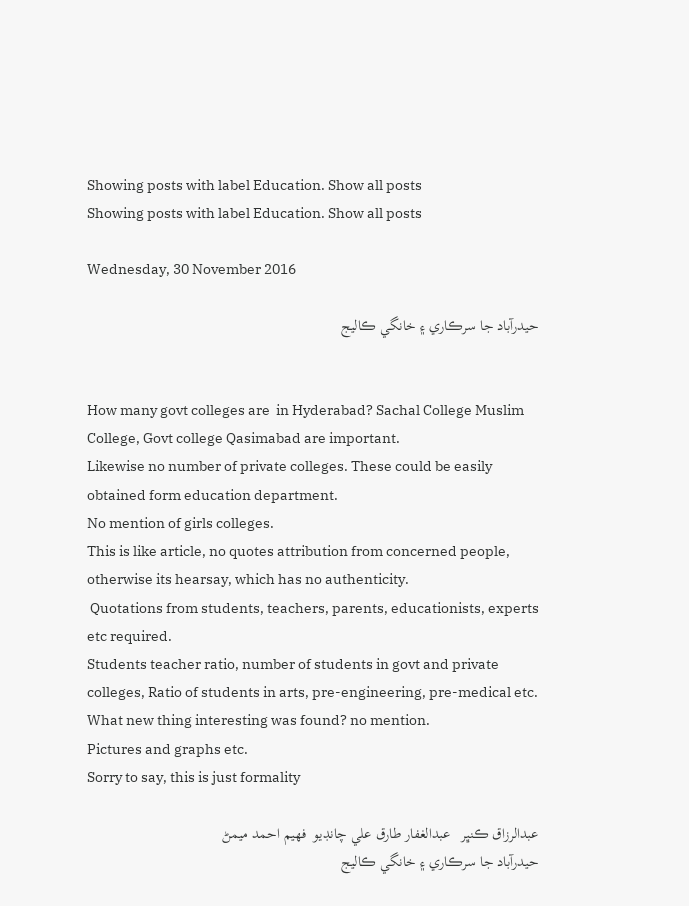Showing posts with label Education. Show all posts
Showing posts with label Education. Show all posts

Wednesday, 30 November 2016

حيدرآباد جا سرڪاري ۽ خانگي ڪاليج


How many govt colleges are  in Hyderabad? Sachal College Muslim College, Govt college Qasimabad are important.
Likewise no number of private colleges. These could be easily obtained form education department.
No mention of girls colleges.
This is like article, no quotes attribution from concerned people, otherwise its hearsay, which has no authenticity.
 Quotations from students, teachers, parents, educationists, experts etc required.
Students teacher ratio, number of students in govt and private colleges, Ratio of students in arts, pre-engineering, pre-medical etc.
What new thing interesting was found? no mention.
Pictures and graphs etc.
Sorry to say, this is just formality

عبدالرزاق ڪنڀر   عبدالغفار طارق علي چانڊيو  فهيم احمد ميمڻ
حيدرآباد جا سرڪاري ۽ خانگي ڪاليج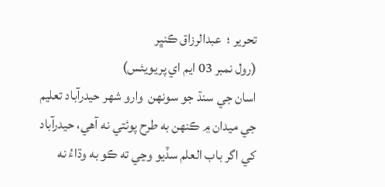تحرير ؛  عبدالرزاق ڪنڀر
(رول نمبر 03 ايم اي پريويئس)
اسان جي سنڌ جو سونهن  وارو شهر حيدرآباد تعليم جي ميدان ۾ ڪنهن به طرح پوئتي نه آهي، حيدرآباد کي اگر باب العلم سڏيو وڃي ته ڪو به وڌاءُ نه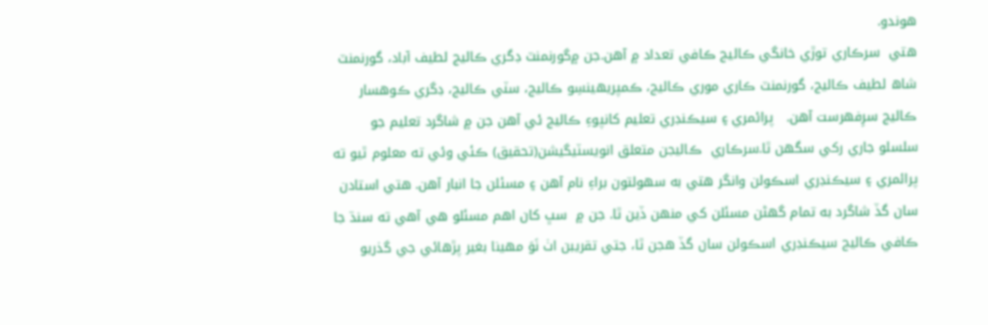هوندو.
هتي  سرڪاري توڙي خانگي ڪاليج ڪافي تعداد ۾ آهن.جن ۾گورنمنٽ ڊگري ڪاليج لطيف آباد، گورنمنٽ شاھ لطيف ڪاليج، گورنمنٽ ڪاري موري ڪاليج، ڪمپريهينسِو ڪاليج، سٽي ڪاليج، ڊگري ڪوهسار ڪاليج سرِفهرست آهن.   پرائمري ۽ سيڪنڊري تعليم کانپوءِ ڪاليج ئي آهن جن ۾ شاگرد تعليم جو سلسلو جاري رکي سگھن ٿا.سرڪاري  ڪاليجن متعلق انويسٽيگيشن(تحقيق) ڪئي وئي ته معلوم ٿيو ته پرائمري ۽ سيڪنڊري اسڪولن وانگر هتي به سهولتون براءِ نام آهن ۽ مسئلن جا انبار آهن. هتي استادن سان گڏ شاگرد به تمام گھڻن مسئلن کي منهن ڏين ٿا. جن ۾  سڀ کان اهم مسئلو هي آهي ته سنڌ جا ڪافي ڪاليج سيڪنڊري اسڪولن سان گڏ هجن ٿا، جتي تقريبن اٺ نَوَ مهينا بغير پڙهائي جي گذريو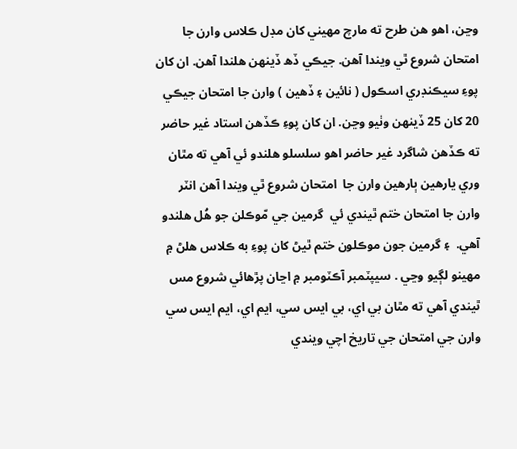وڃن، اهو هن طرح ته مارچ مهيني کان مڊل ڪلاس وارن جا امتحان شروع ٿي ويندا آهن. جيڪي ڏھ ڏينهن هلندا آهن. ان کان پوءِ سيڪنڊري اسڪول ( نائين ۽ ڏهين ) وارن جا امتحان جيڪي 20 کان 25 ڏينهن وٺيو وڃن. ان کان پوءِ ڪڏهن استاد غير حاضر ته ڪڏهن شاگرد غير حاضر اهو سلسلو هلندو ئي آهي ته مٿان وري يارهين ٻارهين وارن جا  امتحان شروع ٿي ويندا آهن انٽر وارن جا امتحان ختم ٿيندي ئي  گرمين جي مّوڪلن جو هُل هلندو آهي.  ۽ گرمين جون موڪلون ختم ٿيڻ کان پوءِ به ڪلاس هلڻ ۾ مهينو لڳيو وڃي . سيپٽمبر آڪٽومبر ۾ اڃان پڙهائي شروع مس ٿيندي آهي ته مٿان بي اي، بي ايس سي، ايم اي، ايم ايس سي وارن جي امتحان جي تاريخ اچي ويندي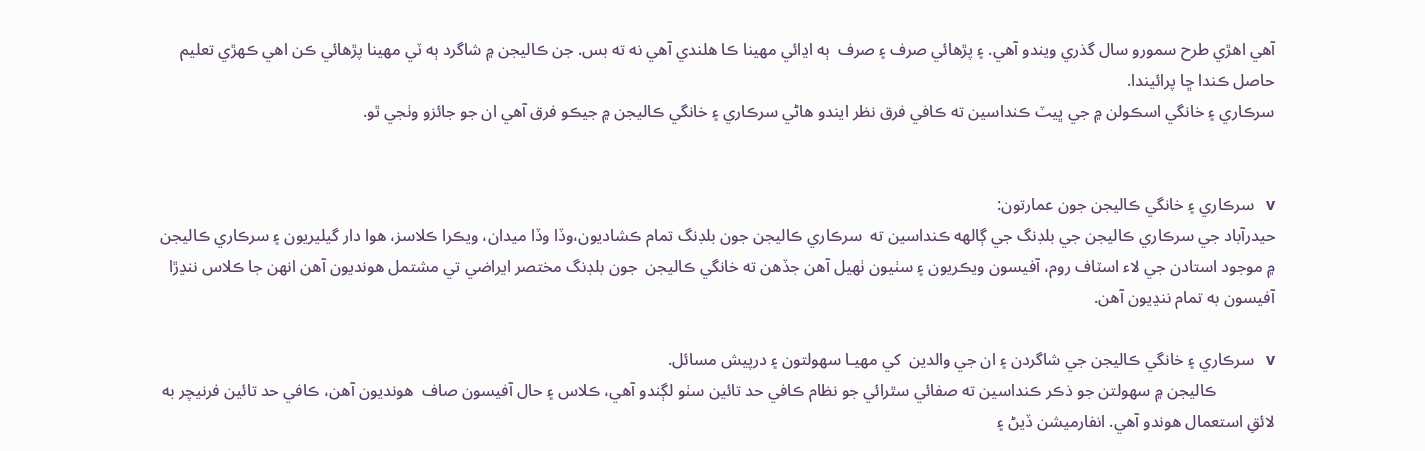آهي اهڙي طرح سمورو سال گذري ويندو آهي. ۽ پڙهائي صرف ۽ صرف  ٻه اڍائي مهينا ڪا هلندي آهي نه ته بس. جن ڪاليجن ۾ شاگرد ٻه ٽي مهينا پڙهائي ڪن اهي ڪهڙي تعليم حاصل ڪندا ڇا پرائيندا.
سرڪاري ۽ خانگي اسڪولن ۾ جي ڀيٽ ڪنداسين ته ڪافي فرق نظر ايندو هاڻي سرڪاري ۽ خانگي ڪاليجن ۾ جيڪو فرق آهي ان جو جائزو وٺجي ٿو.


v   سرڪاري ۽ خانگي ڪاليجن جون عمارتون:
حيدرآباد جي سرڪاري ڪاليجن جي بلڊنگ جي ڳالهه ڪنداسين ته  سرڪاري ڪاليجن جون بلڊنگ تمام ڪشاديون،وڏا وڏا ميدان، ويڪرا ڪلاسز، هوا دار گيليريون ۽ سرڪاري ڪاليجن ۾ موجود استادن جي لاء اسٽاف روم، آفيسون ويڪريون ۽ سٺيون ٺهيل آهن جڏهن ته خانگي ڪاليجن  جون بلڊنگ مختصر ايراضي تي مشتمل هونديون آهن انهن جا ڪلاس ننڍڙا آفيسون به تمام ننڍيون آهن.

v   سرڪاري ۽ خانگي ڪاليجن جي شاگردن ۽ ان جي والدين  کي مهيـا سهولتون ۽ درپيش مسائل.
              ڪاليجن ۾ سهولتن جو ذڪر ڪنداسين ته صفائي سٿرائي جو نظام ڪافي حد تائين سٺو لڳندو آهي، ڪلاس ۽ حال آفيسون صاف  هونديون آهن، ڪافي حد تائين فرنيچر به لائقِ استعمال هوندو آهي. انفارميشن ڏيڻ ۽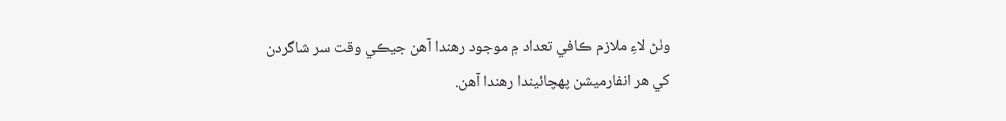وٺڻ لاءِ ملازم ڪافي تعداد ۾ موجود رهندا آهن جيڪي وقت سر شاگردن کي هر انفارميشن پهچائيندا رهندا آهن.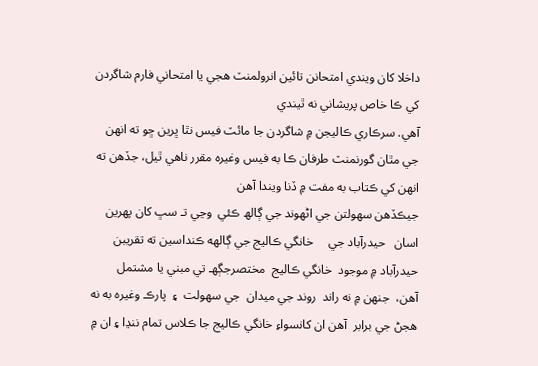داخلا کان ويندي امتحانن تائين انرولمنٽ هجي يا امتحاني فارم شاگردن کي ڪا خاص پريشاني نه ٿيندي
آهي. سرڪاري ڪاليجن ۾ شاگردن جا مائٽ فيس نٿا ڀرين ڇو ته انهن جي مٿان گورنمنٽ طرفان ڪا به فيس وغيره مقرر ناهي ٿيل، جڏهن ته انهن کي ڪتاب به مفت ۾ ڏنا ويندا آهن
جيڪڏهن سهولتن جي اڻهوند جي ڳالھ ڪئي  وڃي تـ سڀ کان پهرين  اسان   حيدرآباد جي     خانگي ڪاليج جي ڳالهه ڪنداسين ته تقريبن حيدرآباد ۾ موجود  خانگي ڪاليج  مختصرجڳهـ تي مبني يا مشتمل  آهن،  جنهن ۾ نه راند  روند جي ميدان  جي سهولت  ۽  پارڪ وغيره به نه هجڻ جي برابر  آهن ان کانسواءِ خانگي ڪاليج جا ڪلاس تمام ننڍا ۽ ان ۾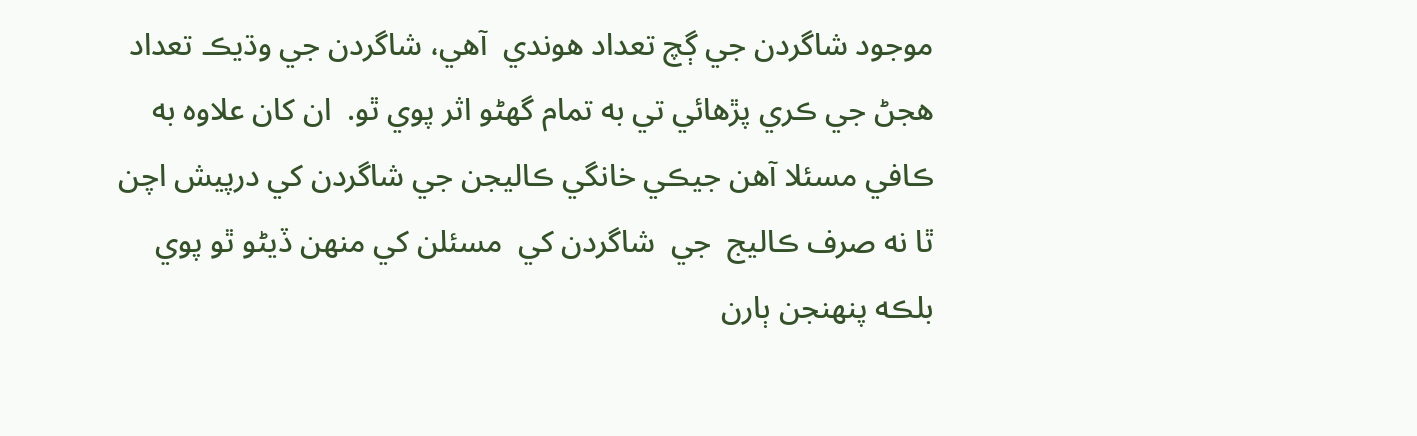موجود شاگردن جي ڳچ تعداد هوندي  آهي، شاگردن جي وڌيڪ تعداد هجڻ جي ڪري پڙهائي تي به تمام گهڻو اثر پوي ٿو.  ان کان علاوه به ڪافي مسئلا آهن جيڪي خانگي ڪاليجن جي شاگردن کي درپيش اچن ٿا نه صرف ڪاليج  جي  شاگردن کي  مسئلن کي منهن ڏيڻو ٿو پوي بلڪه پنهنجن ٻارن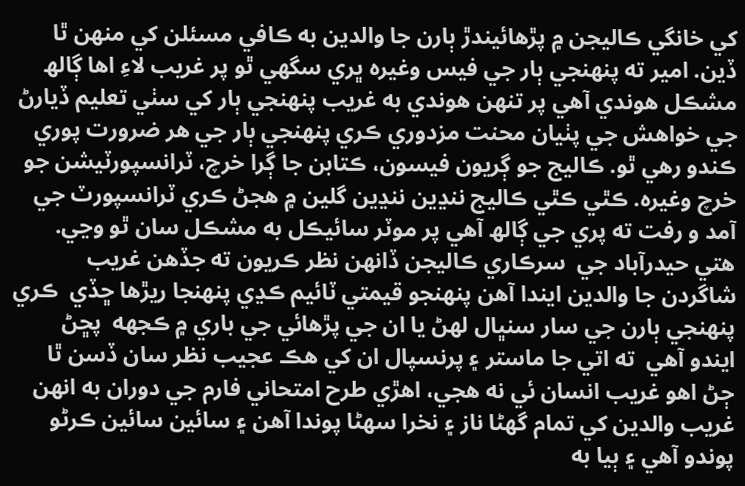کي خانگي ڪاليجن ۾ پڙهائيندڙ ٻارن جا والدين به ڪافي مسئلن کي منهن ٿا ڏين. امير ته پنهنجي ٻار جي فيس وغيره ڀري سگهي ٿو پر غريب لاءِ اها ڳالھ مشڪل هوندي آهي پر تنهن هوندي به غريب پنهنجي ٻار کي سٺي تعليم ڏيارڻ جي خواهش جي پٺيان محنت مزدوري ڪري پنهنجي ٻار جي هر ضرورت پوري ڪندو رهي ٿو. ڪاليج جو ڳريون فيسون، ڪتابن جا ڳرا خرچ، ٽرانسپورٽيشن جو خرچ وغيره. ڪٿي ڪٿي ڪاليج ننڍين ننڍين گلين ۾ هجڻ ڪري ٽرانسپورٽ جي آمد و رفت ته پري جي ڳالھ آهي پر موٽر سائيڪل به مشڪل سان ٿو وڃي.
هتي حيدرآباد جي  سرڪاري ڪاليجن ڏانهن نظر ڪريون ته جڏهن غريب شاگردن جا والدين ايندا آهن پنهنجو قيمتي ٽائيم ڪڍي پنهنجا ريڙها ڇڏي  ڪري پنهنجي ٻارن جي سار سنڀال لهڻ يا ان جي پڙهائي جي باري ۾ ڪجهه  پڇڻ ايندو آهي  ته اتي جا ماستر ۽ پرنسپال ان کي هڪ عجيب نظر سان ڏسن ٿا ڄڻ اهو غريب انسان ئي نه هجي، اهڙي طرح امتحاني فارم جي دوران به انهن غريب والدين کي تمام گهڻا ناز ۽ نخرا سهڻا پوندا آهن ۽ سائين سائين ڪرڻو پوندو آهي ۽ ٻيا به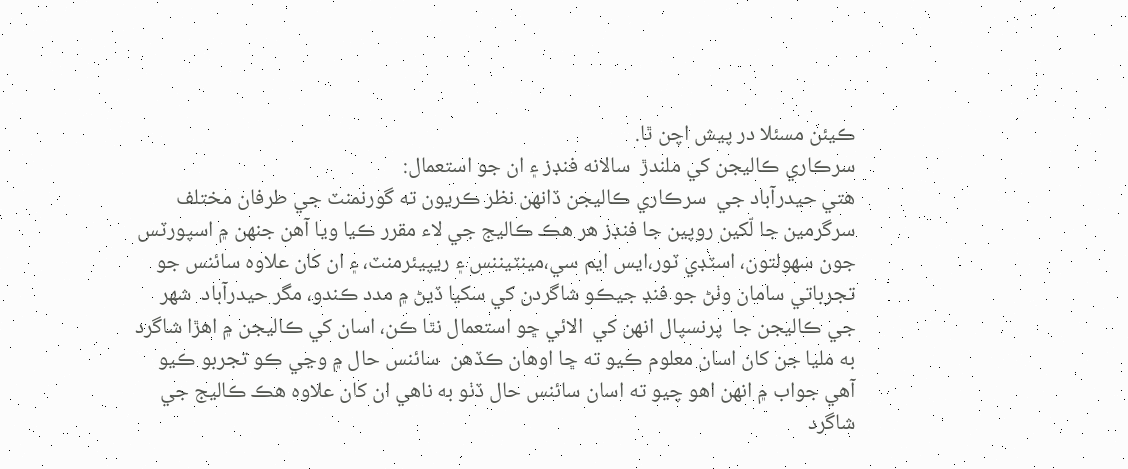ڪيئن مسئلا در پيش اچن ٿا.
سرڪاري ڪاليجن کي ملندڙ  سالانه فنڊز ۽ ان جو استعمال:
هتي حيدرآباد جي  سرڪاري ڪاليجن ڏانهن نظر ڪريون ته گورنمنٽ جي طرفان مختلف سرگرمين جا لّکين روپين جا فنڊز هر هڪ ڪاليج جي لاء مقرر ڪيا ويا آهن جنهن ۾ اسپورٽس جون سهولتون، اسٽڊي ٽور،ايس ايم سي،مينٽيننس ۽ ريپيئرمنٽ، ۽ ان کان علاوه سائنس جو تجرباتي سامان وٺڻ جو فنڊ جيڪو شاگردن کي سکيا ڏيڻ ۾ مدد ڪندو، مگر حيدرآباد  شهر جي ڪاليجن جا  پرنسپال انهن کي  الائي ڇو استعمال نٿا ڪن، اسان کي ڪاليجن ۾ اهڙا شاگرد به مليا جن کان اسان معلوم ڪيو ته ڇا اوهان ڪڏهن  سائنس حال ۾ وڃي ڪو تجربو ڪيو آهي جواب ۾ انهن اهو چيو ته اسان سائنس حال ڏٺو به ناهي ان کان علاوه هڪ ڪاليج جي شاگرد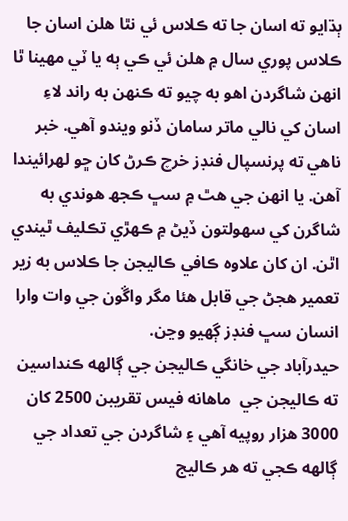ٻڌايو ته اسان جا ته ڪلاس ئي نٿا هلن اسان جا ڪلاس پوري سال ۾ هلن ئي ڪي ٻه يا ٽي مهينا ٿا   انهن شاگردن اهو به چيو ته ڪنهن به راند لاءِ اسان کي نالي ماتر سامان ڏنو ويندو آهي. خبر ناهي ته پرنسپال فنڊز خرچ ڪرڻ کان ڇو لهرائيندا آهن. يا انهن جي هٿ ۾ سڀ ڪجھ هوندي به شاگرن کي سهولتون ڏيڻ ۾ ڪهڙي تڪليف ٿيندي اٿن. ان کان علاوه ڪافي ڪاليجن جا ڪلاس به زير تعمير هجڻ جي قابل هئا مگر واڱون جي وات وارا انسان سڀ فنڊز ڳهيو وڃن.
حيدرآباد جي خانگي ڪاليجن جي ڳالهه ڪنداسين ته ڪاليجن جي  ماهانه فيس تقريبن 2500 کان 3000 هزار روپيه آهي ۽ شاگردن جي تعداد جي ڳالهه ڪجي ته هر ڪاليج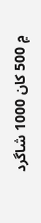۾ 500 کان 1000 شاگرد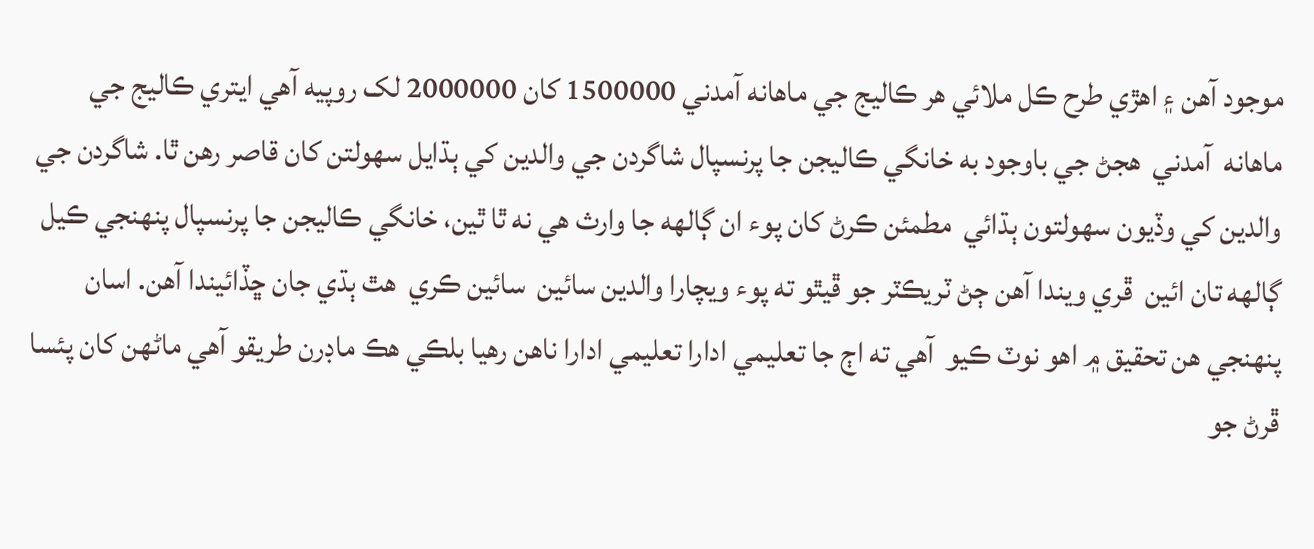موجود آهن ۽ اهڙي طرح ڪل ملائي هر ڪاليج جي ماهانه آمدني 1500000 کان 2000000 لک روپيه آهي ايتري ڪاليج جي ماهانه  آمدني  هجڻ جي باوجود به خانگي ڪاليجن جا پرنسپال شاگردن جي والدين کي ٻڌايل سهولتن کان قاصر رهن ٿا. شاگردن جي والدين کي وڏيون سهولتون ٻڌائي  مطمئن ڪرڻ کان پوء ان ڳالهه جا وارث هي نه ٿا ٿين، خانگي ڪاليجن جا پرنسپال پنهنجي ڪيل ڳالهه تان ائين  ڦري ويندا آهن ڄڻ ٽريڪٽر جو ڦيٿو ته پوء ويچارا والدين سائين  سائين ڪري  هٿ ٻڌي جان ڇڏائيندا آهن. اسان پنهنجي هن تحقيق ۾ اهو نوٽ ڪيو  آهي ته اڄ جا تعليمي ادارا تعليمي ادارا ناهن رهيا بلڪي هڪ ماڊرن طريقو آهي ماڻهن کان پئسا ڦرڻ جو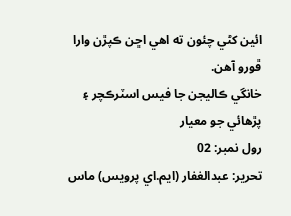ائين کڻي چئون ته اهي اڇن ڪپڙن وارا ڦورو آهن.
خانگي ڪاليجن جا فيس اسٽرڪچر ۽ پڙهائي جو معيار
رول نمبر: 02
تحرير: عبدالغفار (ايم.اي پرويس) ماس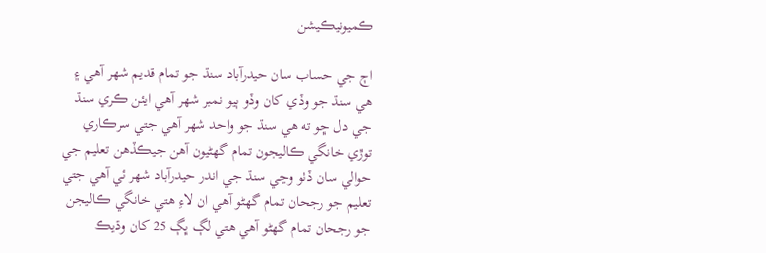ڪميونيڪيشن

اڄ جي حساب سان حيدرآباد سنڌ جو تمام قديم شهر آهي ۽ هي سنڌ جو وڏي کان وڏو ٻيو نمبر شهر آهي ايئن ڪري سنڌ جي دل ڇو ته هي سنڌ جو واحد شهر آهي جتي سرڪاري توڙي خانگي ڪاليجون تمام گهڻيون آهن جيڪڏهن تعليم جي حوالي سان ڏٺو وڃي سنڌ جي اندر حيدرآباد شهر ئي آهي جتي تعليم جو رجحان تمام گهڻو آهي ان لاءِ هتي خانگي ڪاليجن جو رجحان تمام گهڻو آهي هتي لڳ ڀڳ 25 کان وڌيڪ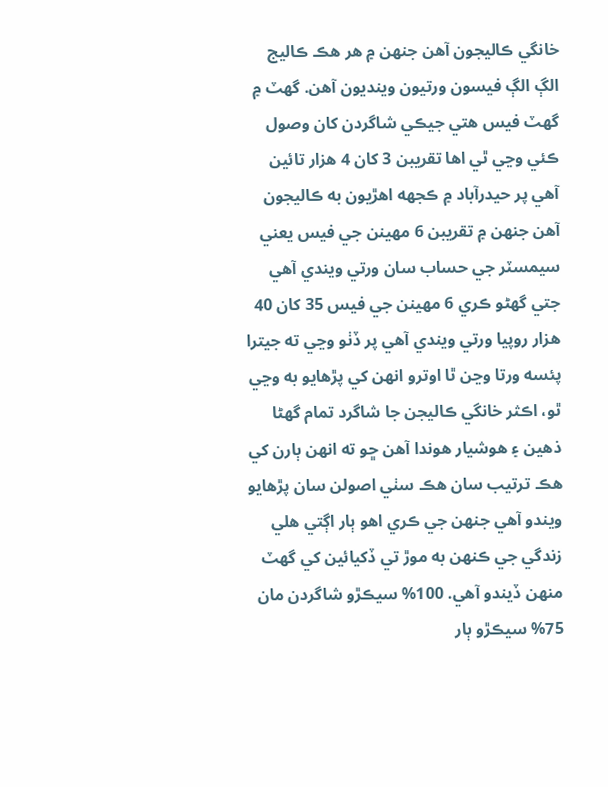خانگي ڪاليجون آهن جنهن ۾ هر هڪ ڪاليج الڳ الڳ فيسون ورتيون وينديون آهن. گهٽ ۾ گهٽ فيس هتي جيڪي شاگردن کان وصول ڪئي وڃي ٿي اها تقريبن 3 کان 4 هزار تائين آهي پر حيدرآباد ۾ ڪجهه اهڙيون به ڪاليجون آهن جنهن ۾ تقريبن 6 مهينن جي فيس يعني سيمسٽر جي حساب سان ورتي ويندي آهي جتي گهڻو ڪري 6 مهينن جي فيس 35 کان 40 هزار روپيا ورتي ويندي آهي پر ڏٺو وڃي ته جيترا پئسه ورتا وڃن ٿا اوترو انهن کي پڙهايو به وڃي ٿو، اڪثر خانگي ڪاليجن جا شاگرد تمام گهڻا ذهين ۽ هوشيار هوندا آهن ڇو ته انهن ٻارن کي هڪ ترتيب سان هڪ سٺي اصولن سان پڙهايو ويندو آهي جنهن جي ڪري اهو ٻار اڳتي هلي زندگي جي ڪنهن به موڙ تي ڏکيائين کي گهٽ منهن ڏيندو آهي. 100% سيڪڙو شاگردن مان 75% سيڪڙو ٻار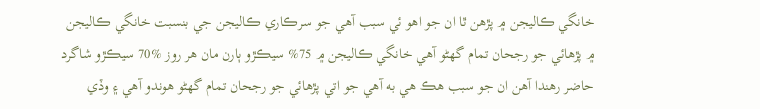خانگي ڪاليجن ۾ پڙهن ٿا ان جو اهو ئي سبب آهي جو سرڪاري ڪاليجن جي بنسبت خانگي ڪاليجن ۾ پڙهائي جو رجحان تمام گهڻو آهي خانگي ڪاليجن ۾ 75% سيڪڙو ٻارن مان هر روز %70 سيڪڙو شاگرد حاضر رهندا آهن ان جو سبب هڪ هي به آهي جو اتي پڙهائي جو رجحان تمام گهڻو هوندو آهي ۽ وڏي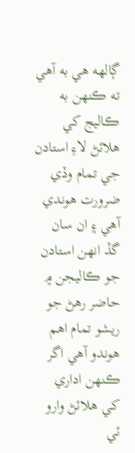ڳالهه هي به آهي ته ڪنهن به ڪاليج کي هلائڻ لاءِ استادن جي تمام وڏي ضرورت هوندي آهي ۽ ان سان گڏ انهن استادن جو ڪاليجن ۾ حاضر رهڻ جو ريشو تمام اهم هوندو آهي اگر ڪنهن اداري کي هلائڻ وارو ئي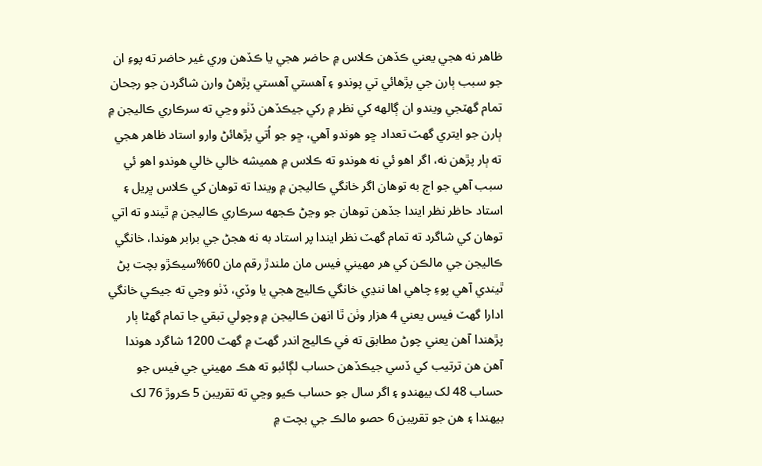ظاهر نه هجي يعني ڪڏهن ڪلاس ۾ حاضر هجي يا ڪڏهن وري غير حاضر ته پوءِ ان جو سبب ٻارن جي پڙهائي تي پوندو ۽ آهستي آهستي پڙهڻ وارن شاگردن جو رجحان تمام گهٽجي ويندو ان ڳالهه کي نظر ۾ رکي جيڪڏهن ڏٺو وڃي ته سرڪاري ڪاليجن ۾ ٻارن جو ايتري گهٽ تعداد ڇو هوندو آهي، ڇو جو اُتي پڙهائڻ وارو استاد ظاهر هجي ته ٻار پڙهن نه، اگر اهو ئي نه هوندو ته ڪلاس ۾ هميشه خالي خالي هوندو اهو ئي سبب آهي جو اڄ به توهان اگر خانگي ڪاليجن ۾ ويندا ته توهان کي ڪلاس ڀريل ۽ استاد حاظر نظر ايندا جڏهن توهان جو وڃڻ ڪجهه سرڪاري ڪاليجن ۾ ٿيندو ته اتي توهان کي شاگرد ته تمام گهٽ نظر ايندا پر استاد به نه هجڻ جي برابر هوندا، خانگي ڪاليجن جي مالڪن کي هر مهيني فيس مان ملندڙ رقم مان 60%سيڪڙو بچت پڻ ٿيندي آهي پوءِ چاهي اها ننڍي خانگي ڪاليج هجي يا وڏي، ڏٺو وڃي ته جيڪي خانگي ادارا گهٽ فيس يعني 4 هزار وٺن ٿا انهن ڪاليجن ۾ وچولي تبقي جا تمام گهڻا ٻار پڙهندا آهن يعني چوڻ مطابق ته في ڪاليج اندر گهٽ ۾ گهٽ 1200 شاگرد هوندا آهن هن ترتيب کي ڏسي جيڪڏهن حساب لڳائبو ته هڪ مهيني جي فيس جو حساب 48 لک بيهندو ۽ اگر سال جو حساب ڪيو وڃي ته تقريبن 5 ڪروڙ 76 لک بيهندا ۽ هن جو تقريبن 6 حصو مالڪ جي بچت ۾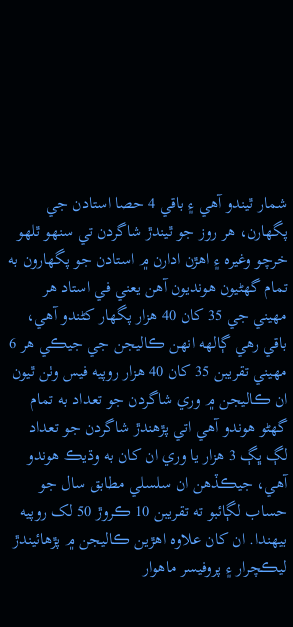شمار ٿيندو آهي ۽ باقي 4 حصا استادن جي پگهارن، هر روز جو ٿيندڙ شاگردن تي سنهو ٿلهو خرچو وغيره ۽ اهڙن ادارن ۾ استادن جو پگهارون به تمام گهڻيون هونديون آهن يعني في استاد هر مهيني جي 35 کان 40 هزار پگهار کڻندو آهي، باقي رهي ڳالهه انهن ڪاليجن جي جيڪي هر 6 مهيني تقريبن 35 کان 40 هزار روپيه فيس وٺن ٿيون ان ڪاليجن ۾ وري شاگردن جو تعداد به تمام گهڻو هوندو آهي اتي پڙهندڙ شاگردن جو تعداد لڳ ڀڳ 3 هزار يا وري ان کان به وڌيڪ هوندو آهي، جيڪڏهن ان سلسلي مطابق سال جو حساب لڳائبو ته تقريبن 10 ڪروڙ 50 لک روپيه بيهندا. ان کان علاوه اهڙين ڪاليجن ۾ پڙهائيندڙ ليڪچرار ۽ پروفيسر ماهوار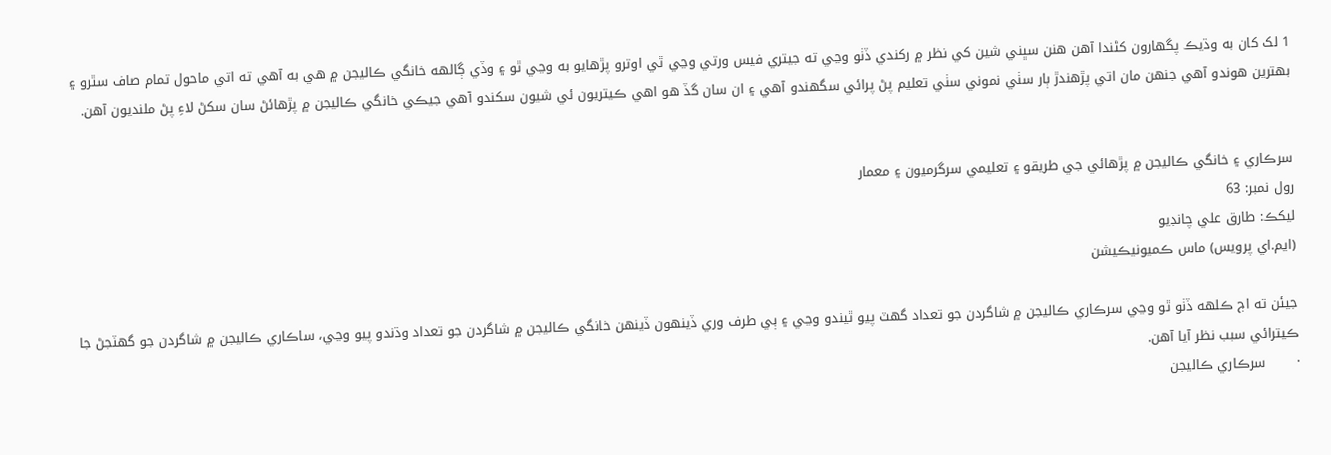1 لک کان به وڌيڪ پگهارون کڻندا آهن هنن سڀني شين کي نظر ۾ رکندي ڏٺو وڃي ته جيتري فيس ورتي وڃي ٿي اوترو پڙهايو به وڃي ٿو ۽ وڏي ڳالهه خانگي ڪاليجن ۾ هي به آهي ته اتي ماحول تمام صاف سٿرو ۽ بهترين هوندو آهي جنهن مان اتي پڙهندڙ ٻار سٺي نموني سٺي تعليم پڻ پرائي سگهندو آهي ۽ ان سان گڏ هو اهي ڪيتريون ئي شيون سکندو آهي جيڪي خانگي ڪاليجن ۾ پڙهائڻ سان سکڻ لاءِ پڻ ملنديون آهن.


سرڪاري ۽ خانگي ڪاليجن ۾ پڙهائي جي طريقو ۽ تعليمي سرگرميون ۽ معمار
رول نمبر: 63
ليکڪ: طارق علي چانڊيو
(ايم.اي پرويس) ماس ڪميونيڪيشن

جيئن ته اڄ ڪلهه ڏٺو ٿو وڃي سرڪاري ڪاليجن ۾ شاگردن جو تعداد گهٽ پيو ٿيندو وڃي ۽ ٻي طرف وري ڏينهون ڏينهن خانگي ڪاليجن ۾ شاگردن جو تعداد وڌندو پيو وڃي، ساڪاري ڪاليجن ۾ شاگردن جو گهٽجڻ جا ڪيترائي سبب نظر آيا آهن.
·       سرڪاري ڪاليجن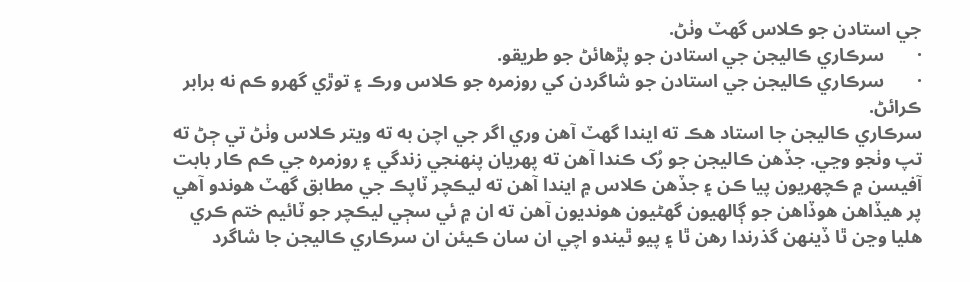جي استادن جو ڪلاس گهٽ وٺڻ.
·       سرڪاري ڪاليجن جي استادن جو پڙهائڻ جو طريقو.
·       سرڪاري ڪاليجن جي استادن جو شاگردن کي روزمره جو ڪلاس ورڪ ۽ توڙي گهرو ڪم نه برابر ڪرائڻ.
سرڪاري ڪاليجن جا استاد هڪ ته ايندا گهٽ آهن وري اگر جي اچن به ته ويتر ڪلاس وٺڻ تي ڄڻ ته تپ وٺجو وڃي. جڏهن ڪاليجن جو رُک ڪندا آهن ته پهريان پنهنجي زندگي ۽ روزمره جي ڪم ڪار بابت آفيسن ۾ ڪچهريون پيا ڪن ۽ جڏهن ڪلاس ۾ ايندا آهن ته ليڪچر ٽاپڪ جي مطابق گهٽ هوندو آهي پر هيڏاهن هوڏاهن جو ڳالهيون گهڻيون هونديون آهن ته ان ۾ ئي سڄي ليڪچر جو ٽائيم ختم ڪري هليا وڃن ٿا ڏينهن گذرندا رهن ٿا ۽ پيو ٿيندو اچي ان سان ڪيئن ان سرڪاري ڪاليجن جا شاگرد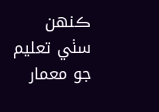ڪنهن سٺي تعليم جو معمار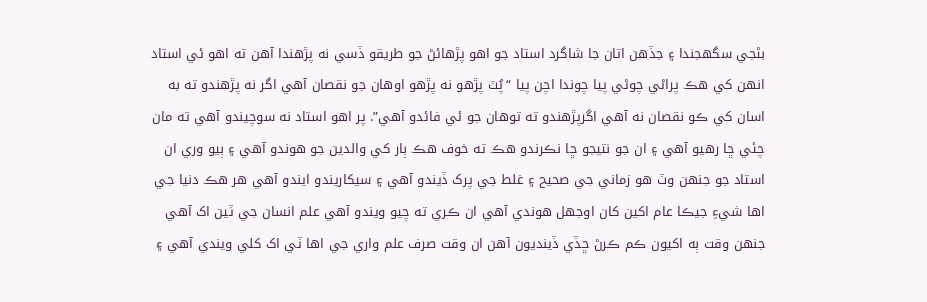بڻجي سگهجندا ۽ جڏهن اتان جا شاگرد استاد جو اهو پڙهائڻ جو طريقو ڏسي نه پڙهندا آهن ته اهو ئي استاد انهن کي هڪ پراڻي چوڻي پيا چوندا اچن پيا “پُٽ پڙهو نه پڙهو اوهان جو نقصان آهي اگر نه پڙهندو ته به اسان کي ڪو نقصان نه آهي اگرپڙهندو ته توهان جو ئي فائدو آهي”. پر اهو استاد نه سوچيندو آهي ته مان چئي ڇا رهيو آهي ۽ ان جو نتيجو ڇا نڪرندو هڪ ته خوف هڪ ٻار کي والدين جو هوندو آهي ۽ ٻيو وري ان استاد جو جنهن وٽ هو زماني جي صحيح ۽ غلط جي پرک ڏيندو آهي ۽ سيکاريندو ايندو آهي هر هڪ دنيا جي اها شيءِ جيڪا عام اکين کان اوجهل هوندي آهي ان ڪري ته چيو ويندو آهي علم انسان جي ٽين اک آهي جنهن وقت ٻه اکيون ڪم ڪرڻ ڇڏي ڏينديون آهن ان وقت صرف علم واري جي اها ٽي اک کلي ويندي آهي ۽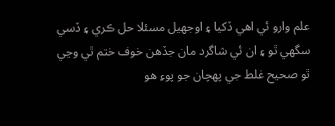علم وارو ئي اهي ڏکيا ۽ اوجهيل مسئلا حل ڪري ۽ ڏسي سگهي ٿو ۽ ان ئي شاگرد مان جڏهن خوف ختم ٿي وڃي ٿو صحيح غلط جي پهچان جو پوءِ هو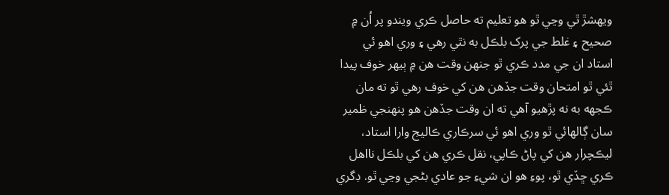ويهشڙ ٿي وڃي ٿو هو تعليم ته حاصل ڪري ويندو پر اُن ۾ صحيح ۽ غلط جي پرک بلڪل به نٿي رهي ۽ وري اهو ئي استاد ان جي مدد ڪري ٿو جنهن وقت هن ۾ ٻيهر خوف پيدا ٿئي ٿو امتحان وقت جڏهن هن کي خوف رهي ٿو ته مان ڪجهه به نه پڙهيو آهي ته ان وقت جڏهن هو پنهنجي ظمير سان ڳالهائي ٿو وري اهو ئي سرڪاري ڪاليج وارا استاد، ليڪچرار هن کي پاڻ ڪاپي، نقل ڪري هن کي بلڪل نااهل ڪري ڇڏي ٿو، پوءِ هو ان شيءِ جو عادي بڻجي وڃي ٿو. ڊگري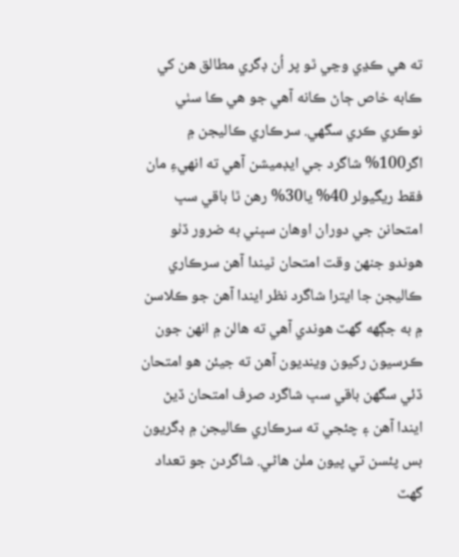ته هي ڪڍي وڃي ٿو پر اُن ڊگري مطالق هن کي ڪابه خاص ڄاڻ ڪانه آهي جو هي ڪا سٺي نوڪري ڪري سگهي. سرڪاري ڪاليجن ۾ اگر100% شاگرد جي ايڊميشن آهي ته انهيءِ مان فقط ريگيولر 40% يا30% رهن ٿا باقي سڀ امتحانن جي دوران اوهان سڀني به ضرور ڏٺو هوندو جنهن وقت امتحان ٿيندا آهن سرڪاري ڪاليجن جا ايترا شاگرد نظر ايندا آهن جو ڪلاسن ۾ به جڳهه گهٽ هوندي آهي ته هالن ۾ انهن جون ڪرسيون رکيون وينديون آهن ته جيئن هو امتحان ڏئي سگهن باقي سڀ شاگرد صرف امتحان ڏيڻ ايندا آهن ۽ چئجي ته سرڪاري ڪاليجن ۾ ڊگريون بس پئسن تي پيون ملن هاڻي. شاگردن جو تعداد گهٽ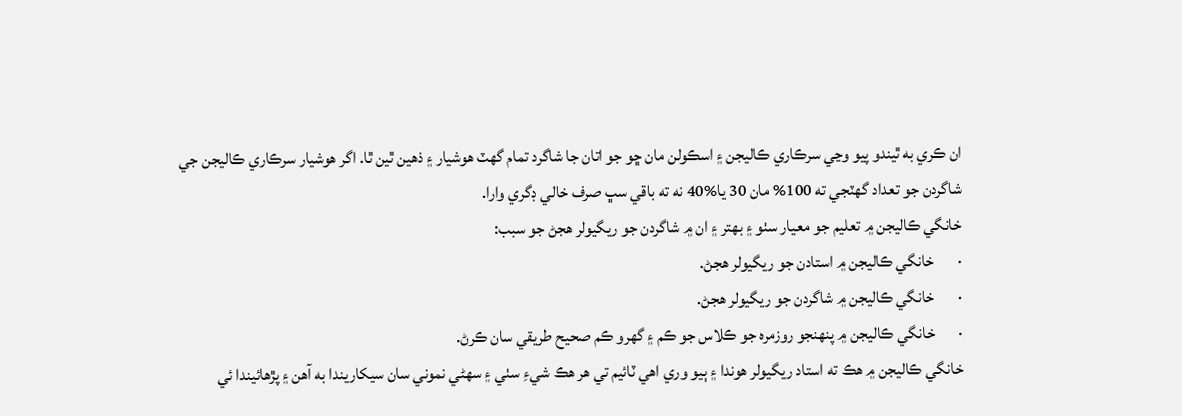ان ڪري به ٿيندو پيو وڃي سرڪاري ڪاليجن ۽ اسڪولن مان ڇو جو اتان جا شاگرد تمام گهٽ هوشيار ۽ ذهين ٿين ٿا. اگر هوشيار سرڪاري ڪاليجن جي شاگردن جو تعداد گهٽجي ته 100% مان 30 يا%40 نه ته باقي سڀ صرف خالي ڊگري وارا.
خانگي ڪاليجن ۾ تعليم جو معيار سٺو ۽ بهتر ۽ ان ۾ شاگردن جو ريگيولر هجڻ جو سبب:
·       خانگي ڪاليجن ۾ استادن جو ريگيولر هجڻ.
·       خانگي ڪاليجن ۾ شاگردن جو ريگيولر هجڻ.
·       خانگي ڪاليجن ۾ پنهنجو روزمره جو ڪلاس جو ڪم ۽ گهرو ڪم صحيح طريقي سان ڪرڻ.
خانگي ڪاليجن ۾ هڪ ته استاد ريگيولر هوندا ۽ ٻيو وري اهي ٽائيم تي هر هڪ شيءِ سٺي ۽ سهڻي نموني سان سيکاريندا به آهن ۽ پڙهائيندا ئي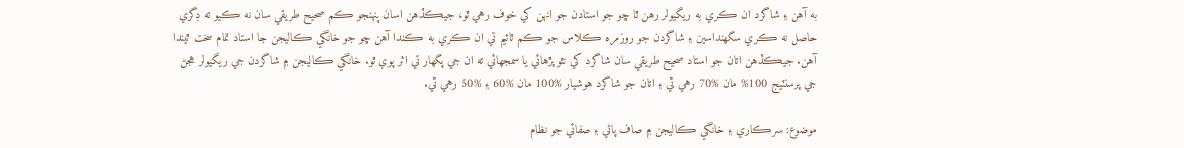به آهن ۽ شاگرد ان ڪري به ريگيولر رهن ٿا ڇو جو استادن جو انهن کي خوف رهي ٿو، جيڪڏهن اسان پنهنجو ڪم صحيح طريقي سان نه ڪيو ته ڊگري حاصل نه ڪري سگهنداسين ۽ شاگردن جو روزمره ڪلاس جو ڪم ٽائيم تي ان ڪري به ڪندا آهن ڇو جو خانگي ڪاليجن جا استاد تمام سخت ٿيندا آهن. جيڪڏهن اتان جو استاد صحيح طريقي سان شاگرد کي نٿو پڙهائي يا سمجهائي ته ان جي پگهار تي اثر پوي ٿو. خانگي ڪاليجن ۾ شاگردن جي ريگيولر هجڻ جي پرسنٽيج 100% مان %70 رهي ٿي ۽ اتان جو شاگرد هوشيار %100 مان %60 ۽ %50 رهي ٿي.

موضوع: سرڪاري ۽ خانگي ڪاليجن ۾ صاف پاڻي ۽ صفائي جو نظام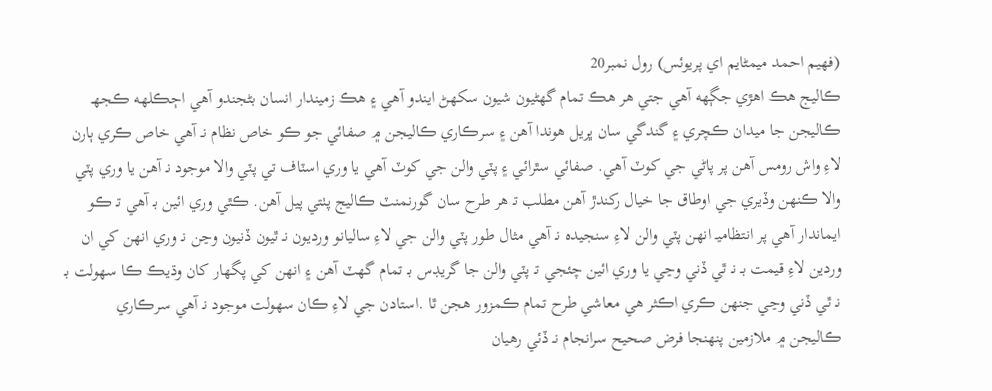(فهيم احمد ميمڻايم اي پريوئس) رول نمبر20
ڪاليج هڪ اهڙي جڳهه آهي جتي هر هڪ تمام گهڻيون شيون سکهڻ ايندو آهي ۽ هڪ زميندار انسان بڻجندو آهي اڄڪلهه ڪجهـ ڪاليجن جا ميدان ڪچري ۽ گندگي سان ڀريل هوندا آهن ۽ سرڪاري ڪاليجن ۾ صفائي جو ڪو خاص نظام نـ آهي خاص ڪري ٻارن لاءِ واش رومس آهن پر پاڻي جي کوٽ آهي. صفائي سٿرائي ۽ پٽي والن جي کوٽ آهي يا وري اسٽاف تي پٽي والا موجود نـ آهن يا وري پٽي والا ڪنهن وڏيري جي اوطاق جا خيال رکندڙ آهن مطلب تـ هر طرح سان گورنمنٽ ڪاليج پٺتي پيل آهن. ڪٿي وري ائين بـ آهي تـ ڪو ايماندار آهي پر انتظاميـ انهن پٽي والن لاءِ سنجيده نـ آهي مثال طور پٽي والن جي لاءِ ساليانو ورديون نـ ٿيون ڏنيون وڃن نـ وري انهن کي ان وردين لاءِ قيمت بـ نـ ٿي ڏني وڃي يا وري ائين چئجي تـ پٽي والن جا گريڊس بـ تمام گهٽ آهن ۽ انهن کي پگهار کان وڌيڪ ڪا سهولت بـ نـ ٿي ڏني وڃي جنهن ڪري اڪثر هي معاشي طرح تمام ڪمزور هجن ٿا .استادن جي لاءِ ڪان سهولت موجود نـ آهي سرڪاري ڪاليجن ۾ ملازمين پنهنجا فرض صحيح سرانجام نـ ڏئي رهيان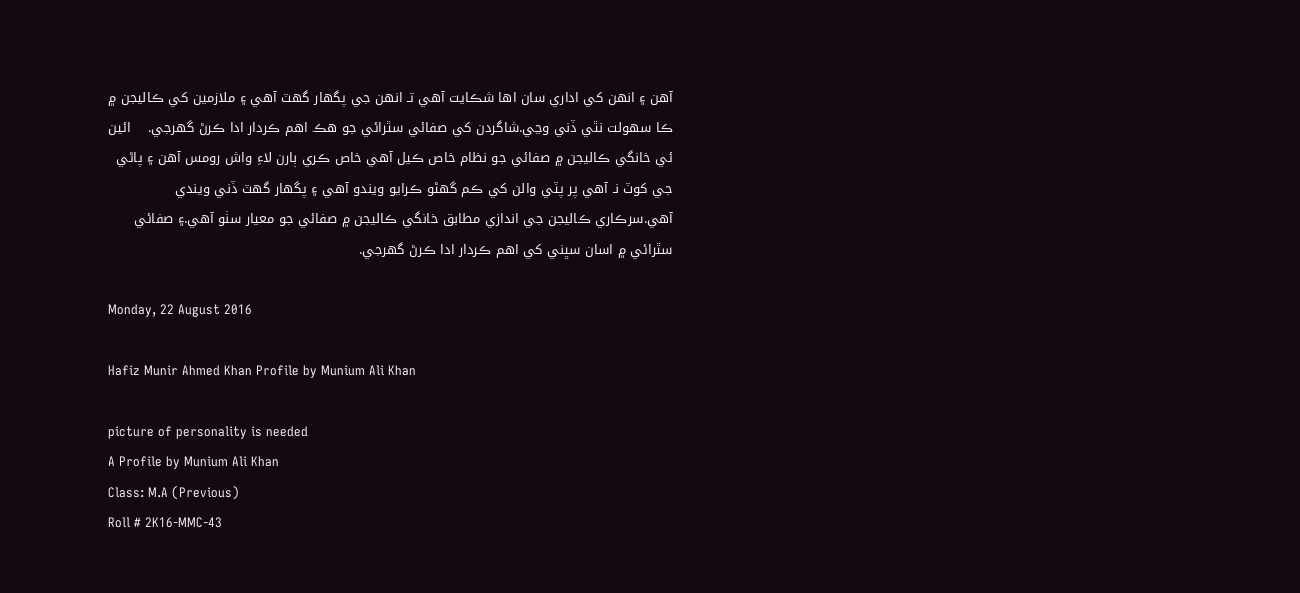آهن ۽ انهن کي اداري سان اها شڪايت آهي تـ انهن جي پگهار گهٽ آهي ۽ ملازمين کي ڪاليجن ۾ ڪا سهولت نٿي ڏني وڃي.شاگردن کي صفائي سٿرائي جو هڪ اهم ڪردار ادا ڪرڻ گهرجي.    ائين ئي خانگي ڪاليجن ۾ صفائي جو نظام خاص ڪيل آهي خاص ڪري ٻارن لاءِ واش رومس آهن ۽ پاڻي جي کوٽ نـ آهي پر پٽي والن کي ڪم گهڻو ڪرايو ويندو آهي ۽ پگهار گهٽ ڏني ويندي آهي.سرڪاري ڪاليجن جي اندازي مطابق خانگي ڪاليجن ۾ صفائي جو معيار سٺو آهي.۽ صفائي سٿرائي ۾ اسان سڀني کي اهم ڪردار ادا ڪرڻ گهرجي.

Monday, 22 August 2016

Hafiz Munir Ahmed Khan Profile by Munium Ali Khan

picture of personality is needed
A Profile by Munium Ali Khan
Class: M.A (Previous)
Roll # 2K16-MMC-43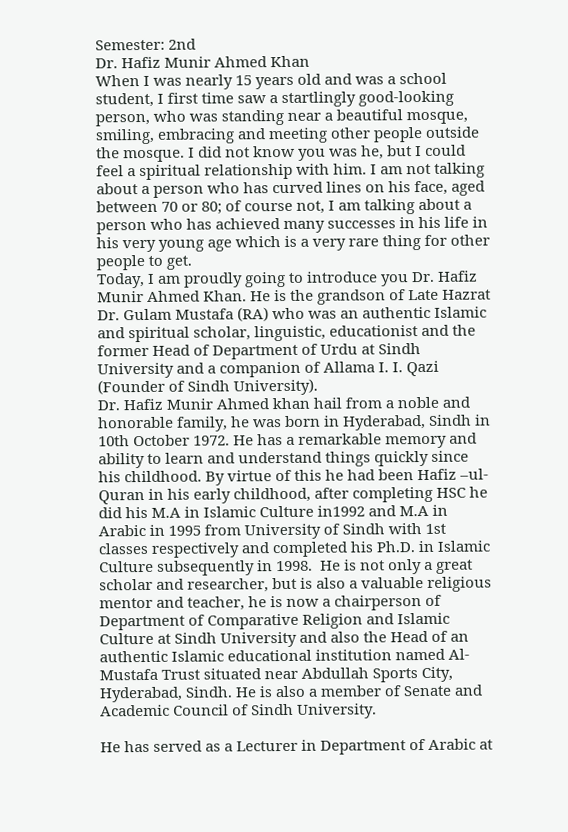Semester: 2nd
Dr. Hafiz Munir Ahmed Khan
When I was nearly 15 years old and was a school student, I first time saw a startlingly good-looking person, who was standing near a beautiful mosque, smiling, embracing and meeting other people outside the mosque. I did not know you was he, but I could feel a spiritual relationship with him. I am not talking about a person who has curved lines on his face, aged between 70 or 80; of course not, I am talking about a person who has achieved many successes in his life in his very young age which is a very rare thing for other people to get.
Today, I am proudly going to introduce you Dr. Hafiz Munir Ahmed Khan. He is the grandson of Late Hazrat Dr. Gulam Mustafa (RA) who was an authentic Islamic and spiritual scholar, linguistic, educationist and the former Head of Department of Urdu at Sindh University and a companion of Allama I. I. Qazi (Founder of Sindh University).
Dr. Hafiz Munir Ahmed khan hail from a noble and honorable family, he was born in Hyderabad, Sindh in 10th October 1972. He has a remarkable memory and ability to learn and understand things quickly since his childhood. By virtue of this he had been Hafiz –ul- Quran in his early childhood, after completing HSC he did his M.A in Islamic Culture in1992 and M.A in Arabic in 1995 from University of Sindh with 1st classes respectively and completed his Ph.D. in Islamic Culture subsequently in 1998.  He is not only a great scholar and researcher, but is also a valuable religious mentor and teacher, he is now a chairperson of Department of Comparative Religion and Islamic Culture at Sindh University and also the Head of an authentic Islamic educational institution named Al- Mustafa Trust situated near Abdullah Sports City, Hyderabad, Sindh. He is also a member of Senate and Academic Council of Sindh University.

He has served as a Lecturer in Department of Arabic at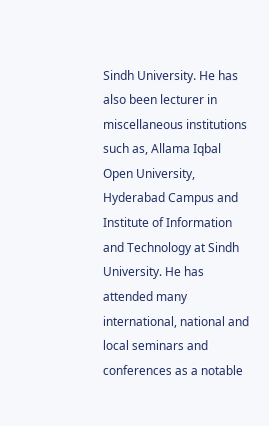Sindh University. He has also been lecturer in miscellaneous institutions such as, Allama Iqbal Open University, Hyderabad Campus and Institute of Information and Technology at Sindh University. He has attended many international, national and local seminars and conferences as a notable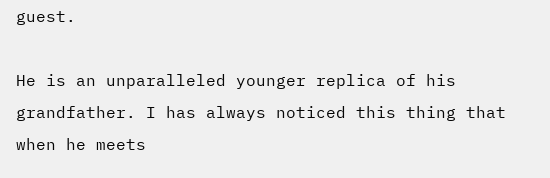guest.

He is an unparalleled younger replica of his grandfather. I has always noticed this thing that when he meets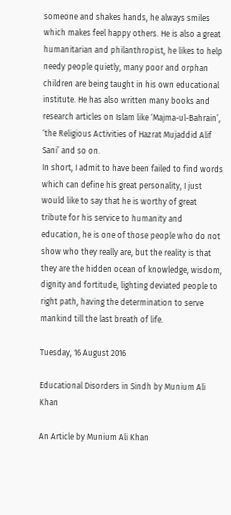someone and shakes hands, he always smiles which makes feel happy others. He is also a great humanitarian and philanthropist, he likes to help needy people quietly, many poor and orphan children are being taught in his own educational institute. He has also written many books and research articles on Islam like ‘Majma-ul-Bahrain’, ‘the Religious Activities of Hazrat Mujaddid Alif Sani’ and so on.
In short, I admit to have been failed to find words which can define his great personality, I just would like to say that he is worthy of great tribute for his service to humanity and education, he is one of those people who do not show who they really are, but the reality is that they are the hidden ocean of knowledge, wisdom, dignity and fortitude, lighting deviated people to right path, having the determination to serve mankind till the last breath of life.

Tuesday, 16 August 2016

Educational Disorders in Sindh by Munium Ali Khan

An Article by Munium Ali Khan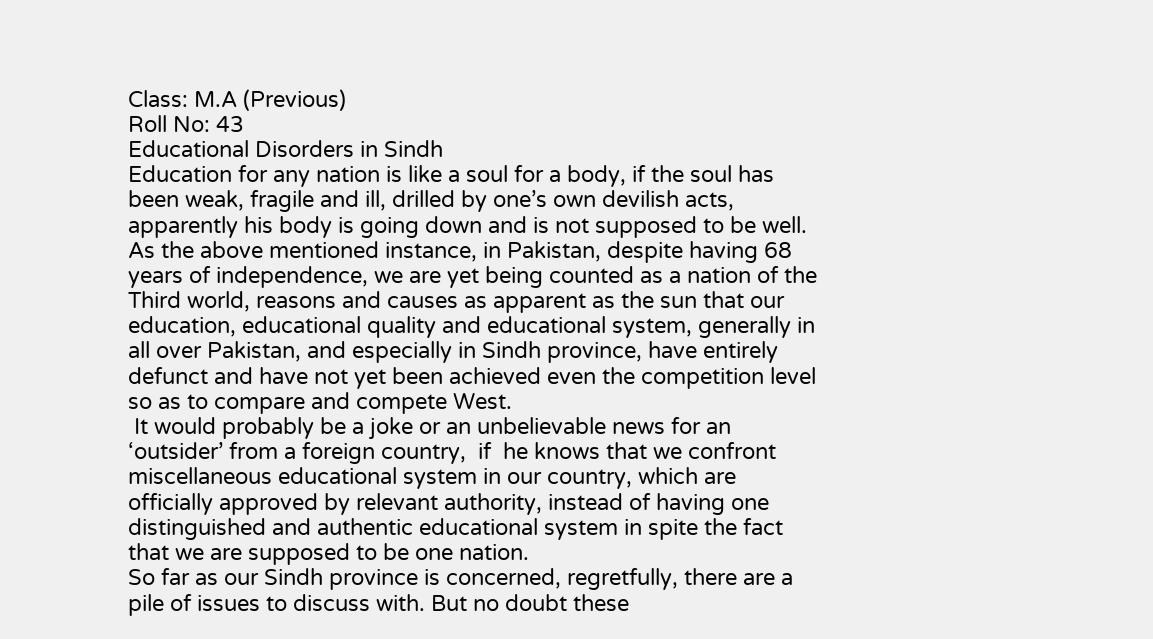Class: M.A (Previous)
Roll No: 43
Educational Disorders in Sindh
Education for any nation is like a soul for a body, if the soul has been weak, fragile and ill, drilled by one’s own devilish acts, apparently his body is going down and is not supposed to be well.
As the above mentioned instance, in Pakistan, despite having 68 years of independence, we are yet being counted as a nation of the Third world, reasons and causes as apparent as the sun that our education, educational quality and educational system, generally in all over Pakistan, and especially in Sindh province, have entirely defunct and have not yet been achieved even the competition level so as to compare and compete West.
 It would probably be a joke or an unbelievable news for an ‘outsider’ from a foreign country,  if  he knows that we confront miscellaneous educational system in our country, which are officially approved by relevant authority, instead of having one distinguished and authentic educational system in spite the fact that we are supposed to be one nation.
So far as our Sindh province is concerned, regretfully, there are a pile of issues to discuss with. But no doubt these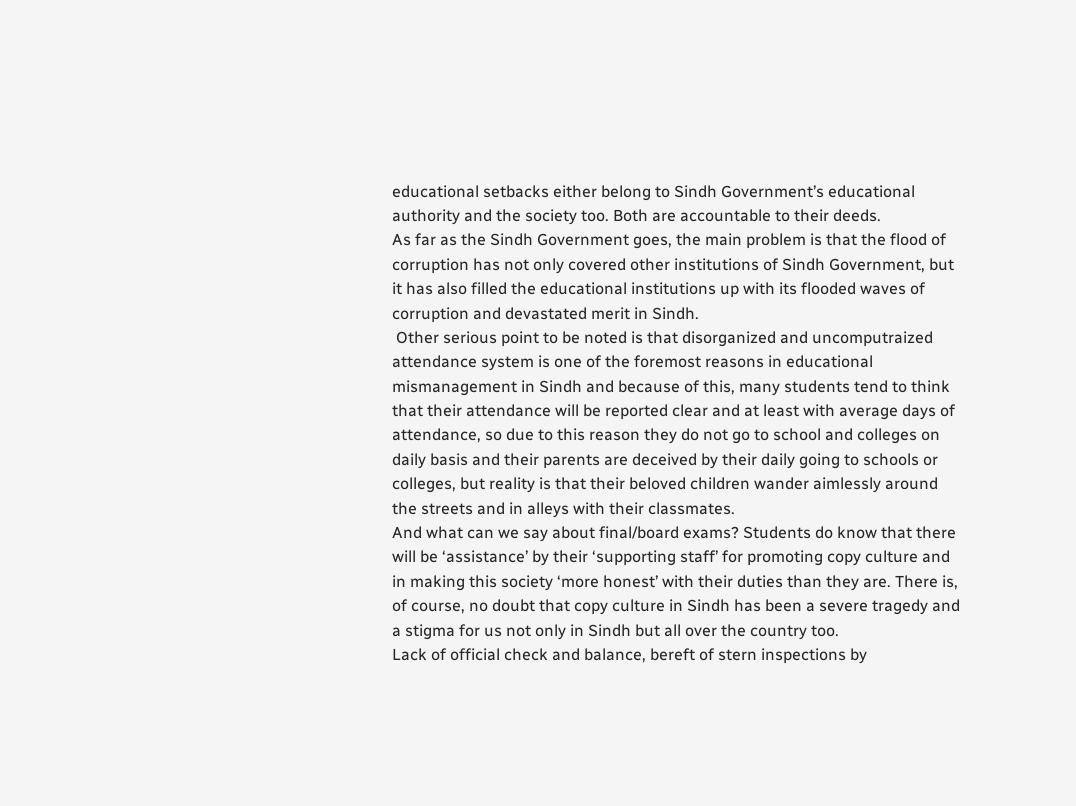educational setbacks either belong to Sindh Government’s educational authority and the society too. Both are accountable to their deeds.
As far as the Sindh Government goes, the main problem is that the flood of corruption has not only covered other institutions of Sindh Government, but it has also filled the educational institutions up with its flooded waves of corruption and devastated merit in Sindh.
 Other serious point to be noted is that disorganized and uncomputraized attendance system is one of the foremost reasons in educational mismanagement in Sindh and because of this, many students tend to think that their attendance will be reported clear and at least with average days of attendance, so due to this reason they do not go to school and colleges on daily basis and their parents are deceived by their daily going to schools or colleges, but reality is that their beloved children wander aimlessly around the streets and in alleys with their classmates.
And what can we say about final/board exams? Students do know that there will be ‘assistance’ by their ‘supporting staff’ for promoting copy culture and in making this society ‘more honest’ with their duties than they are. There is, of course, no doubt that copy culture in Sindh has been a severe tragedy and a stigma for us not only in Sindh but all over the country too.
Lack of official check and balance, bereft of stern inspections by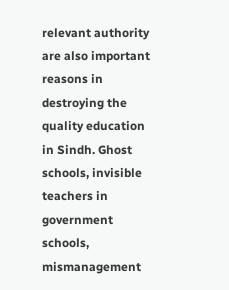relevant authority are also important reasons in destroying the quality education in Sindh. Ghost schools, invisible teachers in government schools, mismanagement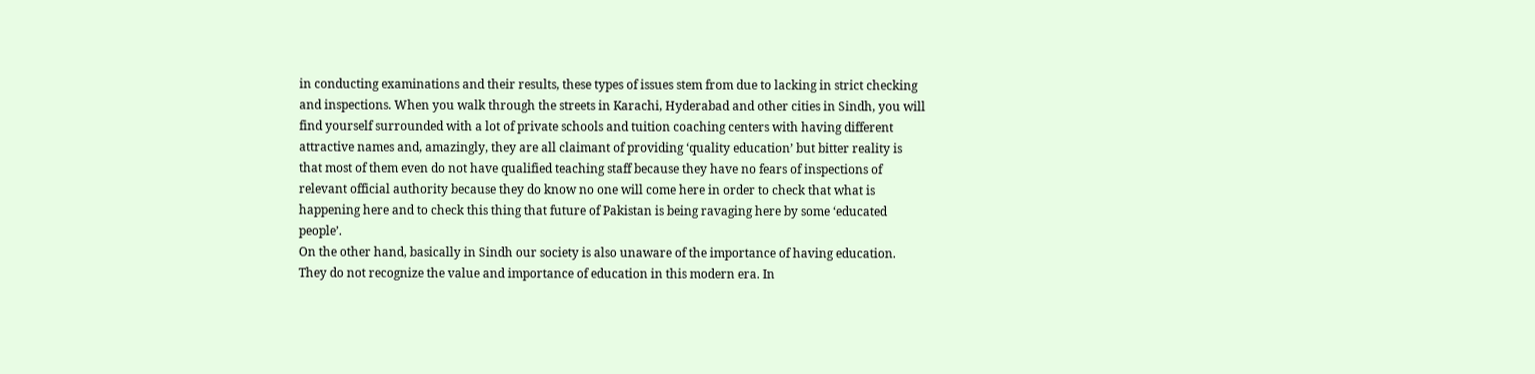in conducting examinations and their results, these types of issues stem from due to lacking in strict checking and inspections. When you walk through the streets in Karachi, Hyderabad and other cities in Sindh, you will find yourself surrounded with a lot of private schools and tuition coaching centers with having different attractive names and, amazingly, they are all claimant of providing ‘quality education’ but bitter reality is that most of them even do not have qualified teaching staff because they have no fears of inspections of relevant official authority because they do know no one will come here in order to check that what is happening here and to check this thing that future of Pakistan is being ravaging here by some ‘educated people’.
On the other hand, basically in Sindh our society is also unaware of the importance of having education. They do not recognize the value and importance of education in this modern era. In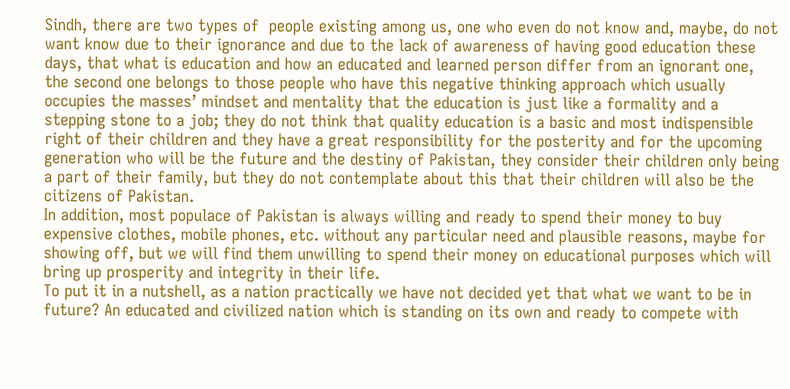Sindh, there are two types of  people existing among us, one who even do not know and, maybe, do not want know due to their ignorance and due to the lack of awareness of having good education these days, that what is education and how an educated and learned person differ from an ignorant one, the second one belongs to those people who have this negative thinking approach which usually occupies the masses’ mindset and mentality that the education is just like a formality and a stepping stone to a job; they do not think that quality education is a basic and most indispensible right of their children and they have a great responsibility for the posterity and for the upcoming generation who will be the future and the destiny of Pakistan, they consider their children only being a part of their family, but they do not contemplate about this that their children will also be the citizens of Pakistan.
In addition, most populace of Pakistan is always willing and ready to spend their money to buy expensive clothes, mobile phones, etc. without any particular need and plausible reasons, maybe for showing off, but we will find them unwilling to spend their money on educational purposes which will bring up prosperity and integrity in their life.
To put it in a nutshell, as a nation practically we have not decided yet that what we want to be in future? An educated and civilized nation which is standing on its own and ready to compete with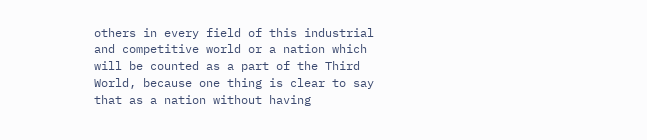others in every field of this industrial and competitive world or a nation which will be counted as a part of the Third World, because one thing is clear to say that as a nation without having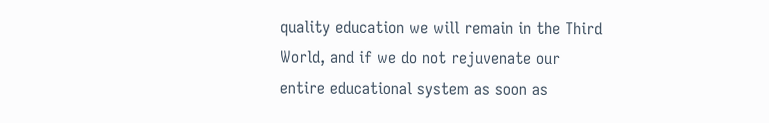quality education we will remain in the Third World, and if we do not rejuvenate our entire educational system as soon as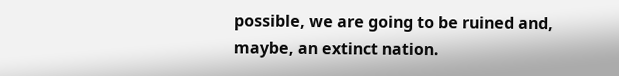possible, we are going to be ruined and, maybe, an extinct nation.